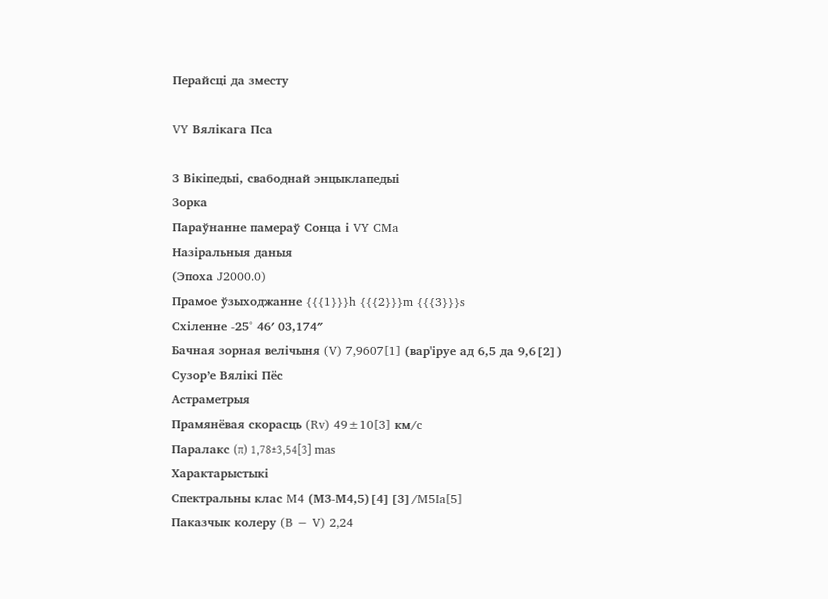Перайсці да зместу

VY Вялікага Пса

З Вікіпедыі, свабоднай энцыклапедыі
Зорка
Параўнанне памераў Сонца і VY CMa
Назіральныя даныя
(Эпоха J2000.0)
Прамое ўзыходжанне {{{1}}}h {{{2}}}m {{{3}}}s
Схіленне -25° 46′ 03,174″
Бачная зорная велічыня (V) 7,9607[1] (вар'іруе ад 6,5 да 9,6[2])
Сузор’е Вялікі Пёс
Астраметрыя
Прамянёвая скорасць (Rv) 49±10[3] км/c
Паралакс (π) 1,78±3,54[3] mas
Характарыстыкі
Спектральны клас M4 (М3-М4,5)[4][3]/M5Ia[5]
Паказчык колеру (B − V) 2,24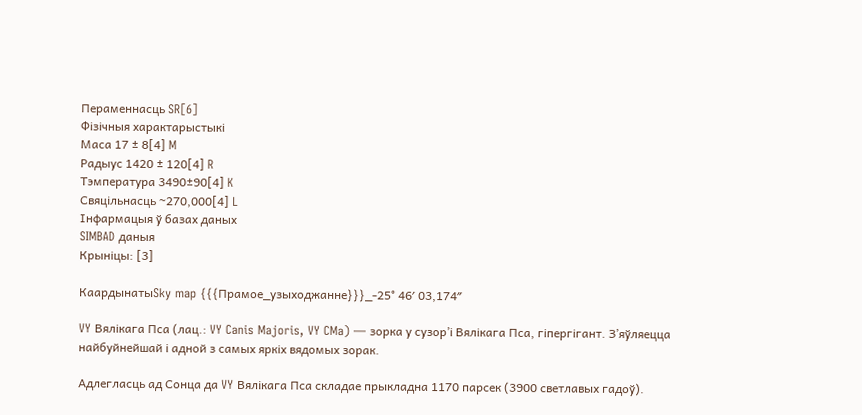Пераменнасць SR[6]
Фізічныя характарыстыкі
Маса 17 ± 8[4] M
Радыус 1420 ± 120[4] R
Тэмпература 3490±90[4] K
Свяцільнасць ~270,000[4] L
Інфармацыя ў базах даных
SIMBAD даныя
Крыніцы: [3]

КаардынатыSky map {{{Прамое_узыходжанне}}}_-25° 46′ 03,174″

VY Вялікага Пса (лац.: VY Canis Majoris, VY CMa) — зорка у сузор’і Вялікага Пса, гіпергігант. З’яўляецца найбуйнейшай і адной з самых яркіх вядомых зорак.

Адлегласць ад Сонца да VY Вялікага Пса складае прыкладна 1170 парсек (3900 светлавых гадоў).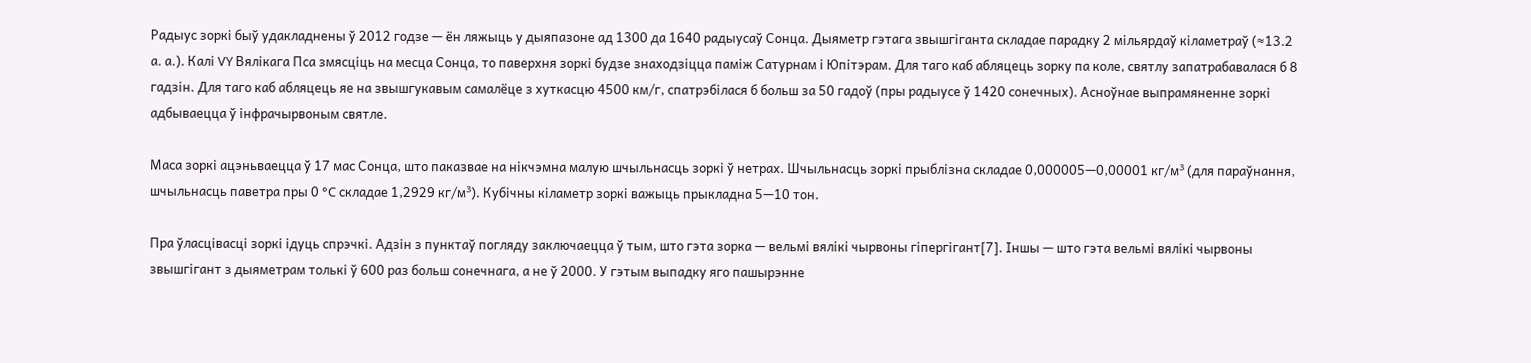Радыус зоркі быў удакладнены ў 2012 годзе — ён ляжыць у дыяпазоне ад 1300 да 1640 радыусаў Сонца. Дыяметр гэтага звышгіганта складае парадку 2 мільярдаў кіламетраў (≈13.2 а. а.). Калі VY Вялікага Пса змясціць на месца Сонца, то паверхня зоркі будзе знаходзіцца паміж Сатурнам і Юпітэрам. Для таго каб абляцець зорку па коле, святлу запатрабавалася б 8 гадзін. Для таго каб абляцець яе на звышгукавым самалёце з хуткасцю 4500 км/г, спатрэбілася б больш за 50 гадоў (пры радыусе ў 1420 сонечных). Асноўнае выпрамяненне зоркі адбываецца ў інфрачырвоным святле.

Маса зоркі ацэньваецца ў 17 мас Сонца, што паказвае на нікчэмна малую шчыльнасць зоркі ў нетрах. Шчыльнасць зоркі прыблізна складае 0,000005—0,00001 кг/м³ (для параўнання, шчыльнасць паветра пры 0 °C складае 1,2929 кг/м³). Кубічны кіламетр зоркі важыць прыкладна 5—10 тон.

Пра ўласцівасці зоркі ідуць спрэчкі. Адзін з пунктаў погляду заключаецца ў тым, што гэта зорка — вельмі вялікі чырвоны гіпергігант[7]. Іншы — што гэта вельмі вялікі чырвоны звышгігант з дыяметрам толькі ў 600 раз больш сонечнага, а не ў 2000. У гэтым выпадку яго пашырэнне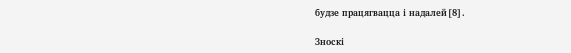будзе працягвацца і надалей[8].

Зноскі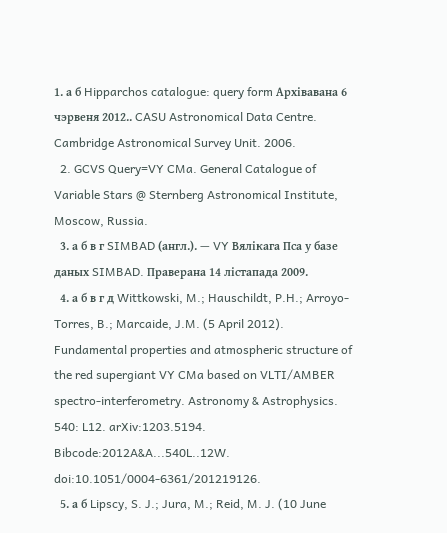1. а б Hipparchos catalogue: query form Архівавана 6 чэрвеня 2012.. CASU Astronomical Data Centre. Cambridge Astronomical Survey Unit. 2006.
  2. GCVS Query=VY CMa. General Catalogue of Variable Stars @ Sternberg Astronomical Institute, Moscow, Russia.
  3. а б в г SIMBAD (англ.). — VY Вялікага Пса у базе даных SIMBAD. Праверана 14 лістапада 2009.
  4. а б в г д Wittkowski, M.; Hauschildt, P.H.; Arroyo-Torres, B.; Marcaide, J.M. (5 April 2012). Fundamental properties and atmospheric structure of the red supergiant VY CMa based on VLTI/AMBER spectro-interferometry. Astronomy & Astrophysics. 540: L12. arXiv:1203.5194. Bibcode:2012A&A...540L..12W. doi:10.1051/0004-6361/201219126.
  5. а б Lipscy, S. J.; Jura, M.; Reid, M. J. (10 June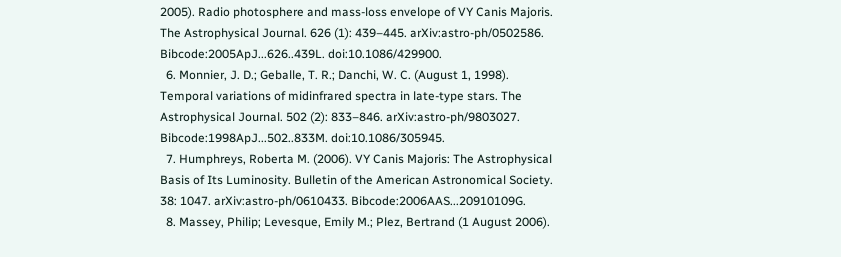2005). Radio photosphere and mass-loss envelope of VY Canis Majoris. The Astrophysical Journal. 626 (1): 439–445. arXiv:astro-ph/0502586. Bibcode:2005ApJ...626..439L. doi:10.1086/429900.
  6. Monnier, J. D.; Geballe, T. R.; Danchi, W. C. (August 1, 1998). Temporal variations of midinfrared spectra in late-type stars. The Astrophysical Journal. 502 (2): 833–846. arXiv:astro-ph/9803027. Bibcode:1998ApJ...502..833M. doi:10.1086/305945.
  7. Humphreys, Roberta M. (2006). VY Canis Majoris: The Astrophysical Basis of Its Luminosity. Bulletin of the American Astronomical Society. 38: 1047. arXiv:astro-ph/0610433. Bibcode:2006AAS...20910109G.
  8. Massey, Philip; Levesque, Emily M.; Plez, Bertrand (1 August 2006).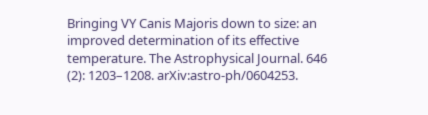Bringing VY Canis Majoris down to size: an improved determination of its effective temperature. The Astrophysical Journal. 646 (2): 1203–1208. arXiv:astro-ph/0604253.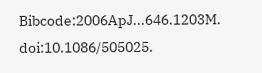Bibcode:2006ApJ...646.1203M. doi:10.1086/505025.